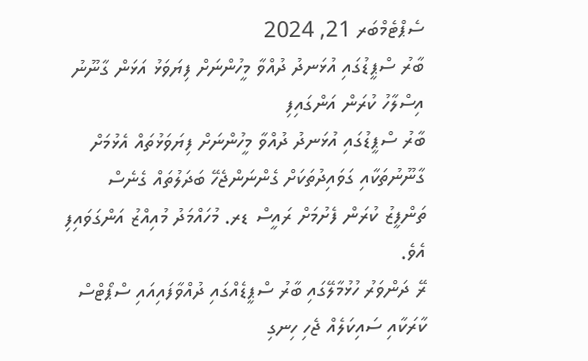ސެޕްޓެމްބަރ 21, 2024
ބާރު ސްޕީޑުގައި އުޅަނދު ދުއްވާ މީހުންނަށް ފިޔަވަޅު އަޅަން ގާނޫނު އިސްލާހު ކުރަން އަންގައިފި
ބާރު ސްޕީޑުގައި އުޅަނދު ދުއްވާ މީހުންނަށް ފިޔަވަޅުތައް އެޅުމަށް ގާނޫނުތަކާއި ގަވައިދުތަކަށް ގެންނަންޖެހޭ ބަދަލުތައް ގެނެސް ތަންފީޒު ކުރަން ފެށުމަށް ރައީސް ޑރ. މުހައްމަދު މުއިއްޒު އަންގަވައިފި އެވެ.
ރޭ ދަންވަރު ހުޅުމާލޭގައި ބާރު ސްޕީޑެއްގައި ދުއްވާފައިއައި ސްޕޯޓްސް ކާރަކާއި ސައިކަލެއް ޖެހި ހިނގި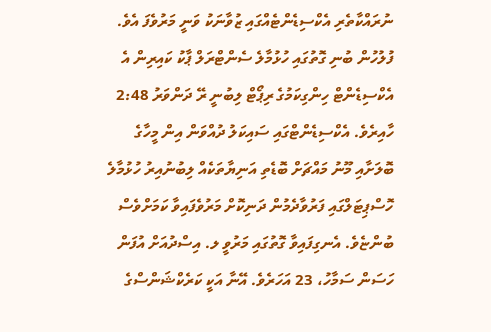ނުރައްކާތެރި އެކްސިޑެންޓެއްގައި ޒުވާނަކު ވަނީ މަރުވެފަ އެވެ.
ފުލުހުން ބުނި ގޮތުގައި ހުޅުމާލެ ސެންޓްރަލް ޕާކު ކައިރިން އެ އެކްސިޑެންޓް ހިންގިކަމުގެ ރިޕޯޓް ލިބުނީ ރޭ ދަންވަރު 2:48 ހާއިރެވެ. އެކްސިޑެންޓްގައި ސައިކަލު ދުއްވަން އިން މީހާގެ ބޮލަށާއި މޫނު މައްޗަށް ބޮޑެތި އަނިޔާތަކެއް ލިބުނުއިރު ހުޅުމާލެ ހޮސްޕިޓަލްގައި ފަރުވާދެމުން ދަނިކޮށް މަރުވެފައިވާ ކަމަށްވެސް ބުންޏެވެ. އެނގިފައިވާ ގޮތުގައި މަރުވީ ލ. އިސްދުއަށް އުފަން ހަސަން ސަމާހު، 23 އަހަރެވެ. އޭނާ އަކީ ކަރެކްޝަންސްގެ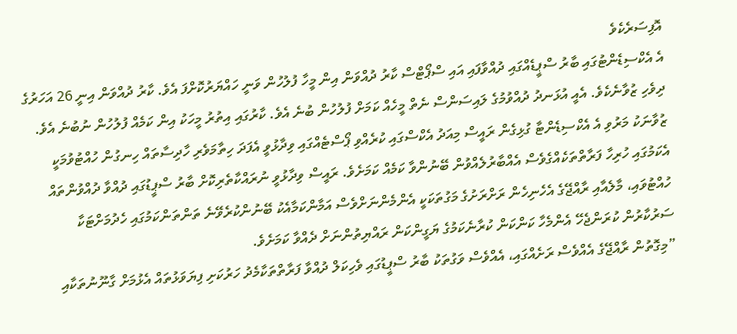އޮފިސަރެކެވެ
އެ އެކްސިޑެންޓުގައި ބާރު ސްޕީޑެއްގައި ދުއްވާފައި އައި ސްޕޯޓްސް ކާރު ދުއްވަން އިން މީހާ ފުލުހުން ވަނީ ހައްޔަރުކޮށްފަ އެވެ. ކާރު ދުއްވަން އިނީ 26 އަހަރުގެ ދިވެހި ޒުވާނެކެވެ. އެއީ އުޅަނދު ދުއްވުމުގެ ލައިސަންސް ނެތް މީހެއް ކަމަށް ފުލުހުން ބުނެ އެވެ. ކާރުގައި އިތުރު މީހަކު އިން ކަމެއް ފުލުހުން ނުބުނެ އެވެ.
ޒުވާނަކު މަރުވި އެ އެކްސިޑެންޓާ ގުޅިގެން ރައީސް މިއަދު އެކްސްގައި ކުރެއްވި ޕޯސްޓެއްގައި ވިދާޅުވީ އެފަދަ ހިތާމަވެރި ހާދިސާތައް ހިނގުން ހުއްޓުވުމަކީ އެކަމުގައި ހުރިހާ ފަރާތްތަކެއްގެވެސް އެއްބާރުލެއްވުން ބޭނުންވާ ކަމެއް ކަމަށެވެ. ރައީސް ވިދާޅުވީ ނުރައްކާތެރިކޮށް ބާރު ސްޕީޑުގައި ދުއްވާ ދުއްވުންތައް ހުއްޓުވައި، މާލެއާއި ރާއްޖޭގެ އެހެނިހެން ރަށްރަށުގެ މަގުތަކަކީ އެންމެންނަށްވެސް އަމާންކަމާއެކު ބޭނުންކުރެވޭނެ ތަންތަންކަމުގައި ހެދުމަށްޓަކާ ސަރުކާރުން ކުރަންޖެހޭ އެންމެހާ ކަންކަން ކުރާނެކަމުގެ ޔަގީންކަން ރައްޔިތުންނަށް ދެއްވާ ކަމަށެވެ.
”މިގޮތުން ރާއްޖޭގެ އެއްވެސް ރަށެއްގައި، އެއްވެސް ވަގުތަކު ބާރު ސްޕީޑުގައި ވެހިކަލް ދުއްވާ ފަރާތްތަކާމެދު ހަރުކަށި ފިޔަވަޅުތައް އެޅުމަށް ގާނޫނުތަކާއި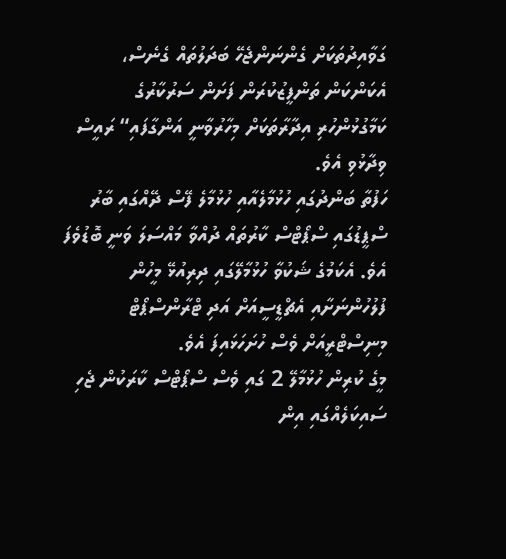ގަވާއިދުތަކަށް ގެންނަންޖެހޭ ބަދަލުތައް ގެނެސް، އެކަންކަން ތަންފީޒުކުރަން ފަށަން ސަރުކާރުގެ ކަމާގުޅުންހުރި އިދާރާތަކަށް މިހާރުވާނީ އަންގާފައި“ ރައީސް ވިދާޅުވި އެވެ.
ހަފުތާ ބަންދުގައި ހުޅުމާލެއާއި ހުޅުމާލެ ފޭސް ދޭއްގައި ބާރު ސްޕީޑުގައި ސްޕޯޓްސް ކާރުތައް ދުއްވާ މައްސަލަ ވަނީ ބޮޑުވެފަ އެވެ. އެކަމުގެ ޝަކުވާ ހުޅުމާލޭގައި ދިރިއުޅޭ މީހުން ފުލުހުންނަށާއި އެޗްޑީސީއަށް އަދި ޓްރާންސްޕޯޓް މިނިސްޓްރީއަށް ވެސް ހުށަހަޅައިފަ އެވެ.
މީގެ ކުރިން ހުޅުމާލޭ 2 ގައި ވެސް ސްޕޯޓްސް ކާރަކުން ޖެހި ސައިކަލެއްގައި އިން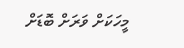މީހަކަށް ވަރަށް ބޮޑަށް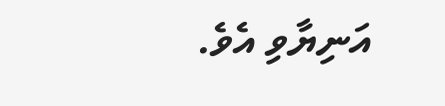އަނިޔާވި އެވެ.